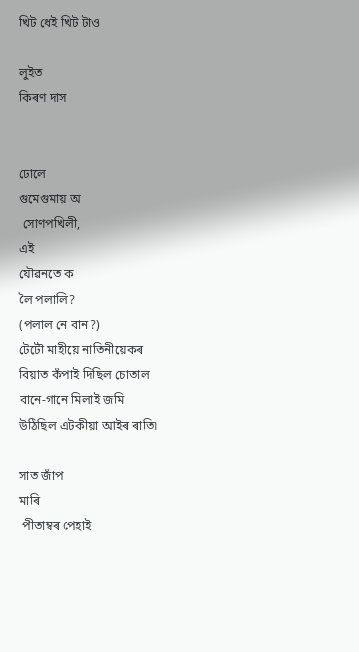খিট ধেই খিট টাও

লুইত
কিৰণ দাস


ঢোলে
গুমেগুমায় অ
 সোণপখিলী,
এই
যৌৱনতে ক
লৈ পলালি?
(পলাল নে বান?)
টেটৌ মাহীয়ে নাতিনীয়েকৰ
বিয়াত কঁপাই দিছিল চোতাল
বানে-গানে মিলাই জমি
উঠিছিল এটকীয়া আইৰ ৰাতি৷

সাত জাঁপ
মাৰি
 পীতাম্বৰ পেহাই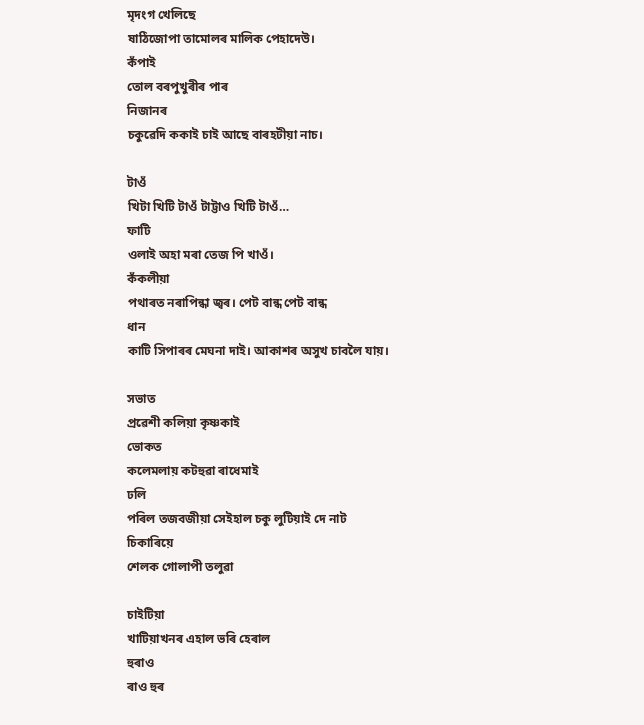মৃদংগ খেলিছে
ষাঠিজোপা তামোলৰ মালিক পেহাদেউ।
কঁপাই
তোল বৰপুখুৰীৰ পাৰ
নিজানৰ
চকুৱেদি ককাই চাই আছে বাৰহটীয়া নাচ।

টাওঁ
খিটা খিটি টাওঁ টাট্টাও খিটি টাওঁ…
ফাটি
ওলাই অহা মৰা তেজ পি খাওঁ।
কঁকলীয়া
পথাৰত নৰাপিন্ধা জ্বৰ। পেট বান্ধ পেট বান্ধ
ধান
কাটি সিপাৰৰ মেঘনা দাই। আকাশৰ অসুখ চাবলৈ যায়।

সভাত
প্রৱেশী কলিয়া কৃষ্ণকাই
ভোকত
কলেমলায় কটহুৱা ৰাধেমাই
ঢলি
পৰিল তজবজীয়া সেইহাল চকু লুটিয়াই দে নাট
চিকাৰি‍য়ে‍
শেলক গোলাপী তলুৱা

চাইটিয়া
খাটিয়াখনৰ এহাল ভৰি হেৰাল
হুৰাও
ৰাও হুৰ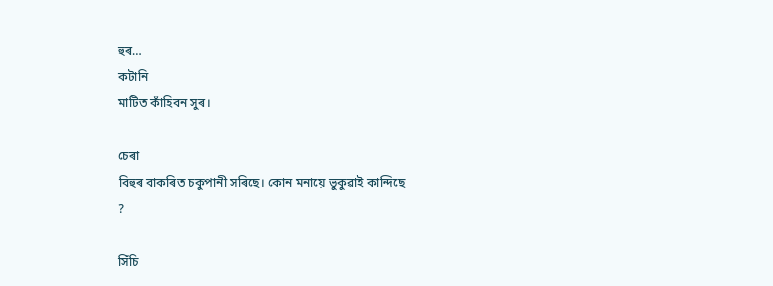হুৰ…
কটানি
মাটিত কাঁহিবন সুৰ।

চেৰা
বিহুৰ বাকৰিত চকুপানী সৰিছে। কোন মনায়ে ভুকুৱাই কান্দিছে
?

সিঁচি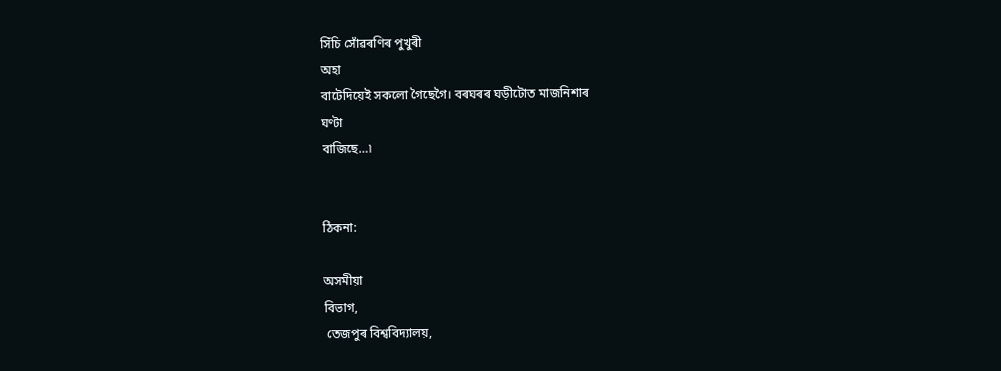সিঁচি সোঁৱৰণিৰ পুখুৰী
অহা
বাটেদিয়েই সকলো গৈছেগৈ। বৰঘৰৰ ঘড়ীটোত মাজনিশাৰ
ঘণ্টা
বাজিছে…৷


ঠিকনা:

অসমীয়া
বিভাগ,
 তেজপুৰ বিশ্ববিদ্যালয়,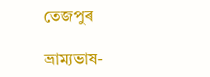তেজপুৰ

ভ্ৰাম্যভাষ-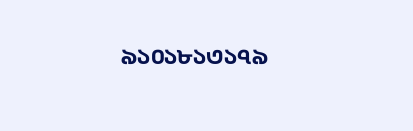৯১০১৮১৩১৭৯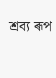শ্ৰব্য ৰূপ